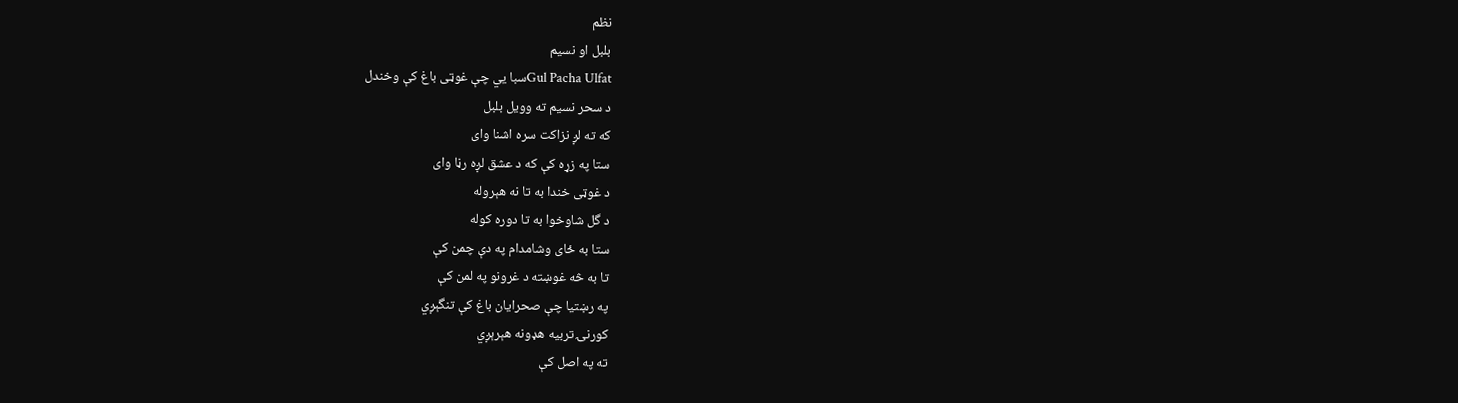نظم
بلبل او نسيم
Gul Pacha Ulfatسبا يي چې غوټی باغ کې وخندل
د سحر نسيم ته وويل بلبل
که ته لږ نزاکت سره اشنا وای
ستا په زړه کې که د عشق لږه رڼا وای
د غوټی خندا به تا نه هېروله
د گل شاوخوا به تا دوره کوله
ستا به ځای وشامدام په دې چمن کې
تا به څه غوښته د غرونو په لمن کې
په رښتيا چې صحرايان باغ کې تنگېږي
کورنۍ تربيه هډونه هېرېږي
ته په اصل کې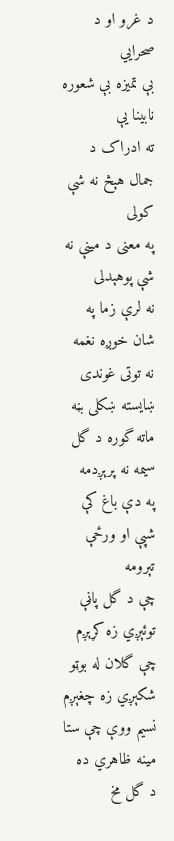د غرو او د صحرايي
بې تميزه بې شعوره نابينا يې
ته ادراک د جمال هېڅ نه شې کولی
په معنی د مينې نه شې پوهېدلی
نه لرې زما په شان خوږه نغمه
نه توتی غوندی ښايسته ښکلی بڼه
ماته گوره د گل سيمه نه پرېږدمه
په دې باغ کې شپې او ورځې تېرومه
چې د گل پاڼې توئېږي زه کړېږم
چې گلان له بوټو شکېږي زه چغېږم
نسيم ووې چې ستا مينه ظاهري ده
د گل مخ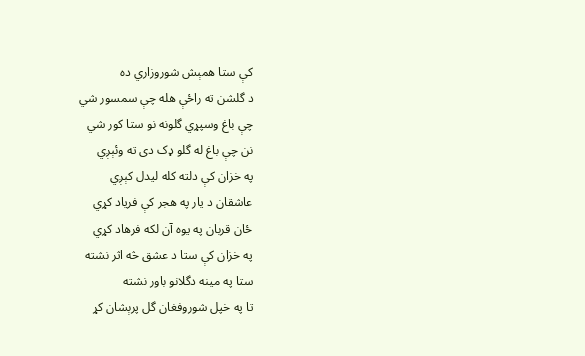کې ستا همېش شوروزاري ده
د گلشن ته راځې هله چې سمسور شي
چې باغ وسپړي گلونه نو ستا کور شي
نن چې باغ له گلو ډک دی ته وئېږي
په خزان کې دلته کله ليدل کېږي
عاشقان د يار په هجر کې فرياد کړي
ځان قربان په يوه آن لکه فرهاد کړي
په خزان کې ستا د عشق څه اثر نشته
ستا په مينه دگلانو باور نشته
تا په خپل شوروفغان گل پرېشان کړ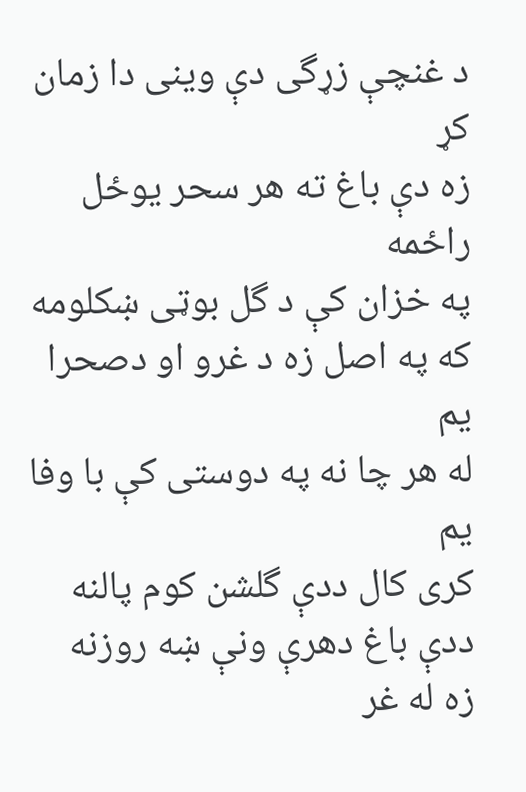د غنچې زړگی دې وينی دا زمان کړ
زه دې باغ ته هر سحر يوځل راځمه
په خزان کې د گل بوټی ښکلومه
که په اصل زه د غرو او دصحرا يم
له هر چا نه په دوستی کې با وفا يم
کری کال ددې گلشن کوم پالنه
ددې باغ دهرې ونې ښه روزنه
زه له غر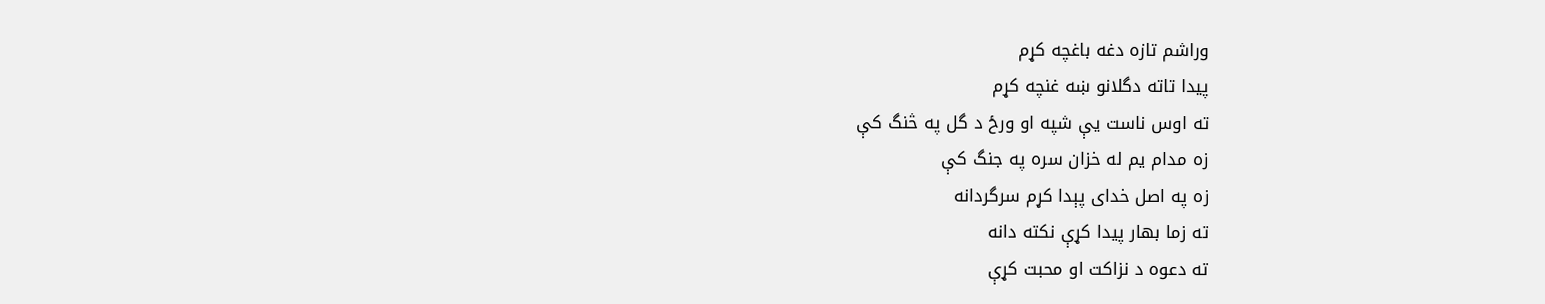وراشم تازه دغه باغچه کړم
پيدا تاته دگلانو ښه غنچه کړم
ته اوس ناست يې شپه او ورځ د گل په څنگ کې
زه مدام يم له خزان سره په جنگ کې
زه په اصل خدای پېدا کړم سرگردانه
ته زما بهار پيدا کړې نکته دانه
ته دعوه د نزاکت او محبت کړې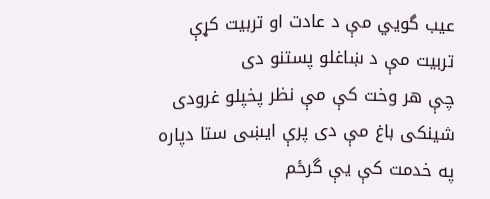عيب گويي مې د عادت او تربيت کړې
تربيت مې د ښاغلو پستنو دی
چې هر وخت کې مې نظر پخپلو غرودی
شينکی باغ مې دی پرې ايښی ستا دپاره
په خدمت کې يې گرځم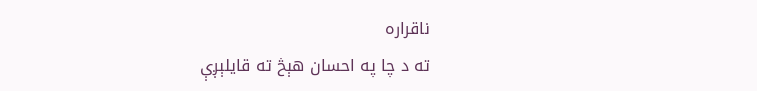ناقراره
ته د چا په احسان هېڅ ته قايلېږې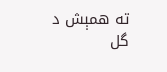ته همېش د گل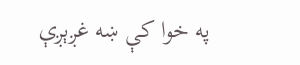په خوا کې ښه غږېږې